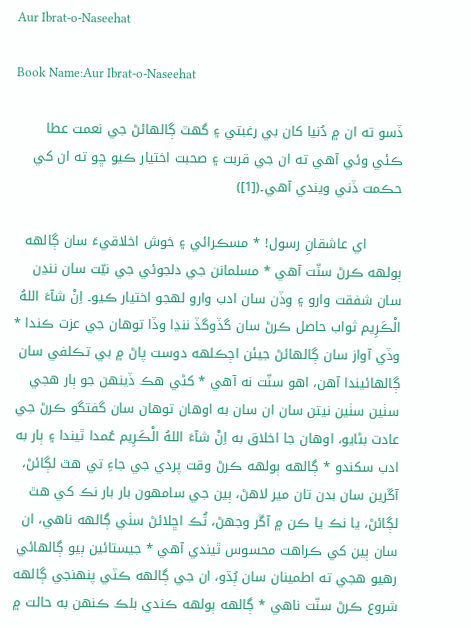Aur Ibrat-o-Naseehat

Book Name:Aur Ibrat-o-Naseehat

ڏسو ته ان ۾ دُنيا کان بي رغبتي ۽ گھٽ ڳالهائڻ جي نعمت عطا ڪئي وئي آهي ته ان جي قربت ۽ صحبت اختيار ڪيو ڇو ته ان کي حڪمت ڏني ويندي آهي۔([1])

        اي عاشقانِ رسول! * مسڪرائي ۽ خوش اخلاقيءَ سان ڳالهه ٻولهه ڪرڻ سنّت آهي * مسلمانن جي دلجوئي جي نيّت سان ننڍن سان شفقت وارو ۽ وڏن سان ادب وارو لهجو اختيار ڪيو۔ اِنْ شآءَ اللهُ الْڪَرِيم ثواب حاصل ڪرڻ سان گڏوگڏ ننڍا وڏا توهان جي عزت ڪندا * وڏي آواز سان ڳالهائڻ جيئن اڄڪلهه دوست پاڻ ۾ بي تڪلفي سان ڳالهائيندا آهن، اهو سنّت نه آهي * کڻي هڪ ڏينهن جو ٻار هجي سٺين سٺين نيتن سان ان سان به اوهان توهان سان گفتگو ڪرڻ جي عادت بڻايو، اوهان جا اخلاق به اِنْ شآءَ اللهُ الْڪَرِيم عُمدا ٿيندا ۽ ٻار به ادب سکندو * ڳالهه ٻولهه ڪرڻ وقت پردي جي جاءِ تي هٿ لڳائڻ، آڱرين سان بدن تان مير لاهڻ، ٻين جي سامهون بار بار نڪ کي هٿ لڳائڻ، يا نڪ يا ڪن ۾ آڱر وجهڻ، ٿُڪ اڇلائڻ سٺي ڳالهه ناهي، ان سان ٻين کي ڪراهت محسوس ٿيندي آهي * جيستائين ٻيو ڳالهائي رهيو هجي ته اطمينان سان ٻُڌو، ان جي ڳالهه ڪٽي پنهنجي ڳالهه شروع ڪرڻ سنّت ناهي * ڳالهه ٻولهه ڪندي بلڪ ڪنهن به حالت ۾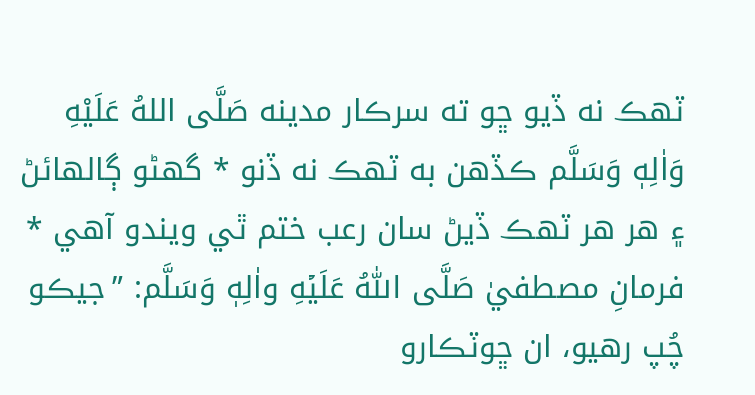ٽهڪ نه ڏيو ڇو ته سرڪار مدينه صَلَّى اللهُ عَلَيْهِ وَاٰلِهٖ وَسَلَّم ڪڏهن به ٽهڪ نه ڏنو * گھڻو ڳالهائڻ ۽ هر هر ٽهڪ ڏيڻ سان رعب ختم ٿي ويندو آهي * فرمانِ مصطفيٰ صَلَّى اللّٰهُ عَلَيۡهِ واٰلِهٖ وَسَلَّم: ”جيڪو چُپ رهيو، ان ڇوٽڪارو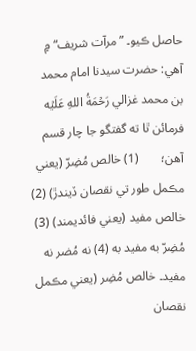حاصل ڪيو۔ ”مرآت شريف“ ۾ آهي: حضرت سيدنا امام محمد بن محمد غزالي رَحۡمَةُ اللهِ عَلَيۡه فرمائن ٿا ته گفتگو جا چار قسم آهن؛       (1) خالص مُضِرّ (يعني مڪمل طور تي نقصان ڏيندڙ) (2) خالص مفيد (يعني فائديمند) (3) مُضِرّ به مفيد به (4) نه مُضر نه مفيد۔ خالص مُضِر (يعني مڪمل نقصان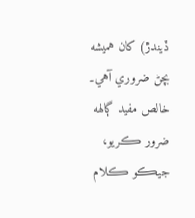ڏيندڙ) کان هميشه بچڻ ضروري آهي۔ خالص مفيد ڳالهه ضرور ڪريو، جيڪو ڪلام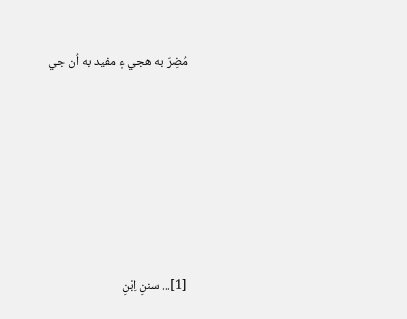مُضِرّ به هجي ۽ مفيد به اُن جي








[1]... سننِ اِبْنِ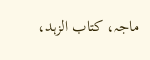ماجہ، کتاب الزہد،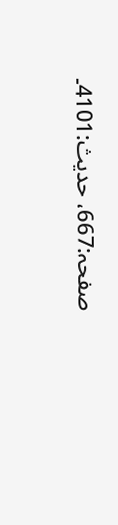صفحہ:667، حدیث:4101۔